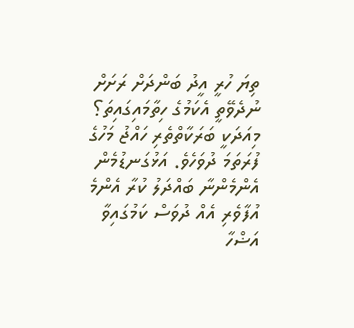ތިޔަ ހުރީ އީދު ބަންދަށް ރަށަށް ނުދެވޭތީ އެކަމުގެ ހިތާމައިގައިތަ؟
މިއަދަކީ ބަރަކާތްތެރި ހައްޖު މަހުގެ ފުރަތަމަ ދުވަހެވެ. އަޅުގަނޑުމެން އެންމެންނާ ބައްދަލު ކުރާ އެންމެ އުފާވެރި އެއް ދުވަސް ކަމުގައިވާ އަޟްހާ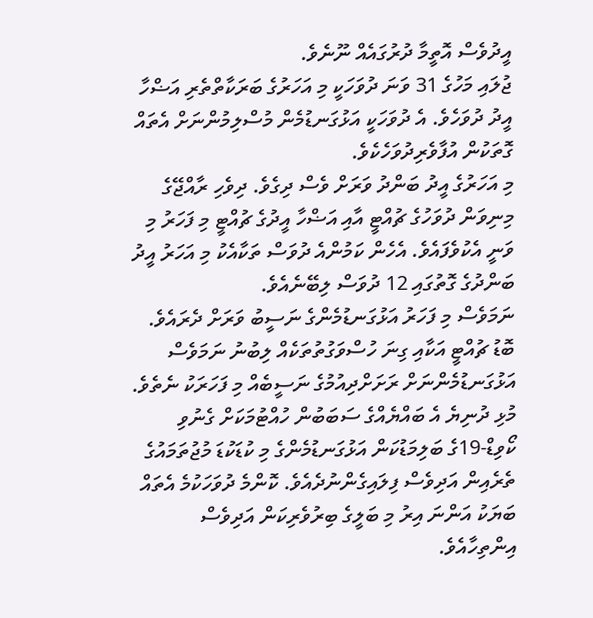އީދުވެސް އޮތީމާ ދުރުގައެއް ނޫނެވެ.
ޖުލައި މަހުގެ 31 ވަނަ ދުވަހަކީ މި އަހަރުގެ ބަރަކާތްތެރި އަޟްހާ އީދު ދުވަހެވެ. އެ ދުވަހަކީ އަޅުގަނޑުމެން މުސްލިމުންނަށް އެތައް ގޮތަކުން އުފާވެރިދުވަހެކެވެ.
މި އަހަރުގެ އީދު ބަންދު ވަރަށް ވެސް ދިގެވެ. ދިވެހި ރާއްޖޭގެ މިނިވަން ދުވަހުގެ ޗުއްޓީ އާއި އަޟްހާ އީދުގެ ޗުއްޓީ މި ފަހަރު މި ވަނީ އެކުވެފައެވެ. އެހެން ކަމުންއެ ދުވަސް ތަކާއެކު މި އަހަރު އީދު ބަންދުގެ ގޮތުގައި 12 ދުވަސް ލިބޭނެއެވެ.
ނަމަވެސް މި ފަހަރު އަޅުގަނޑުމެންގެ ނަސީބު ވަރަށް ދެރައެވެ. ބޮޑު ޗުއްޓީ އަކާއި ގިނަ ހުސްވަގުތުތަކެއް ލިބުނު ނަމަވެސް އަޅުގަނޑުމެންނަށް ރަށަށްދިއުމުގެ ނަސީބެއް މި ފަހަރަކު ނެތެވެ.
މުޅި ދުނިޔެ އެ ބައްޔެއްގެ ސަބަބުން ހުއްޓުމަކަށް ގެނުވި ކޯވިޑް-19ގެ ބަލިމަޑުކަން އަޅުގަނޑުމެންގެ މި ކުޑަކުޑަ މުޖުތަމައުގެ ތެރެއިން އަދިވެސް ފިލައިގެންނުދެއެވެ. ކޮންމެ ދުވަހަކުމެ އެތައް ބަޔަކު އަންނަ އިރު މި ބަލީގެ ބިރުވެރިކަން އަދިވެސް އިންތިހާއެވެ.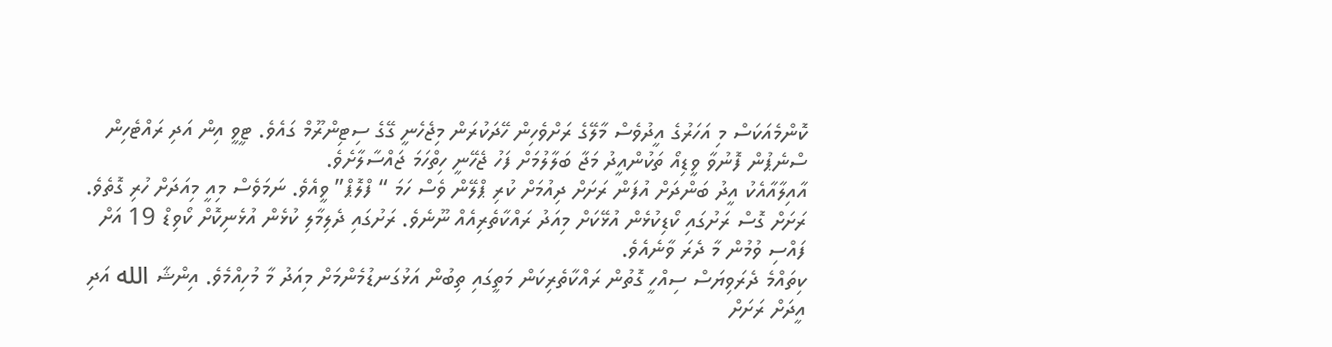ކޮންމެއަކަސް މި އަހަރުގެ އީދުވެސް މާލޭގެ ރަށްވެހިން ހޭދަކުރަން މިޖެހެނީ ގޭގެ ސިޓިންރޫމް ގައެވެ. ޓީވީ އިން އަދި ރައްޓެހިން ސްނެޕުން ފޮނުވާ ވީޑިއޯ ތަކުންއީދު މަޖާ ބަލާލުމަށް ފަހު ޖެހޭނީ ހިތްހަމަ ޖައްސާލާށެވެ.
އާއިލާއާއެކު އީދު ބަންދަށް އުފަން ރަށަށް ދިއުމަށް ކުރި ޕްލޭން ވެސް ހަމަ “ ފްލޮޕް” ވީއެވެ. ނަމަވެސް މިއީ މިއަދަށް ހުރި ގޮތެވެ. ރަށަށް ގޮސް ރަށުގައި ކޯޑިކުޅެން އުޅޭކަށް މިއަދު ރައްކާތެރިއެއް ނޫނެވެ. ރަށުގައި ދެލިމާލި ކުޅެން އުޅެނިކޮށް ކޯވިޑް 19 އަށް ފައްސި ވުމުން މާ ދެރަ ވާނެއެވެ.
ކިތައްމެ ދެރަވިޔަސް ސިއްހީ ގޮތުން ރައްކާތެރިކަން މަތީގައި ތިބުން އަޅުގަނޑުމެންމަށް މިއަދު މާ މުހިއްމެވެ. އިންޝާ الله އަދި އީދަށް ރަށަށް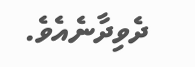ދެވިދާނެއެވެ.